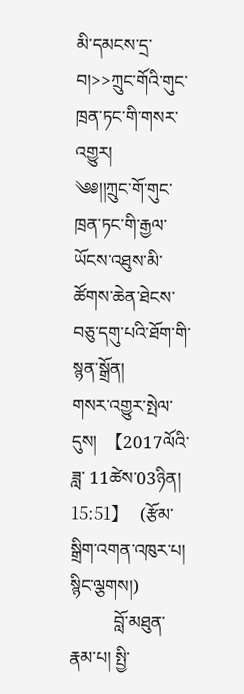མི་དམངས་དྲ་བ།>>ཀྲུང་གོའི་གུང་ཁྲན་ཏང་གི་གསར་འགྱུར།
༄༅།།ཀྲུང་གོ་གུང་ཁྲན་ཏང་གི་རྒྱལ་ཡོངས་འཐུས་མི་ཚོགས་ཆེན་ཐེངས་བཅུ་དགུ་པའི་ཐོག་གི་སྙན་སྒྲོན།
གསར་འགྱུར་སྤེལ་དུས།  【2017ལོའི་ཟླ་ 11ཚེས་03ཉིན། 15:51】   (རྩོམ་སྒྲིག་འགན་འཁུར་པ། སྙིང་ལྕགས།)
          བློ་མཐུན་རྣམ་པ། སྤྱི་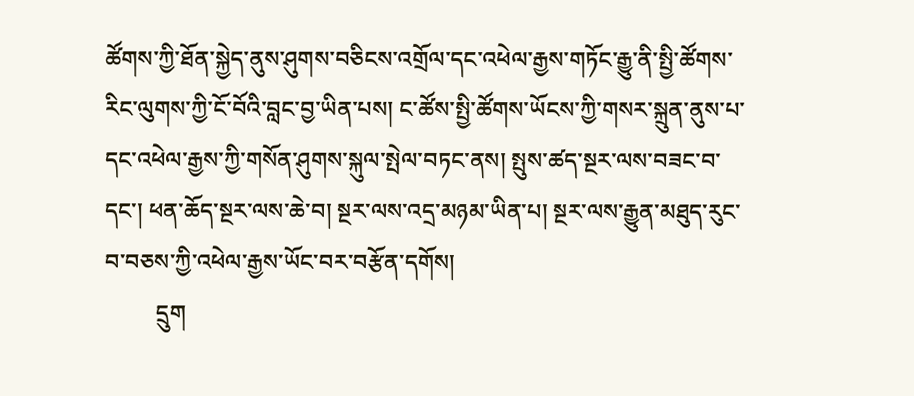ཚོགས་ཀྱི་ཐོན་སྐྱེད་ནུས་ཤུགས་བཅིངས་འགྲོལ་དང་འཕེལ་རྒྱས་གཏོང་རྒྱུ་ནི་སྤྱི་ཚོགས་རིང་ལུགས་ཀྱི་ངོ་བོའི་བླང་བྱ་ཡིན་པས། ང་ཚོས་སྤྱི་ཚོགས་ཡོངས་ཀྱི་གསར་སྐྲུན་ནུས་པ་དང་འཕེལ་རྒྱས་ཀྱི་གསོན་ཤུགས་སྐུལ་སྤེལ་བཏང་ནས། སྤུས་ཚད་སྔར་ལས་བཟང་བ་དང་། ཕན་ཆོད་སྔར་ལས་ཆེ་བ། སྔར་ལས་འདྲ་མཉམ་ཡིན་པ། སྔར་ལས་རྒྱུན་མཐུད་རུང་བ་བཅས་ཀྱི་འཕེལ་རྒྱས་ཡོང་བར་བརྩོན་དགོས།
         དྲུག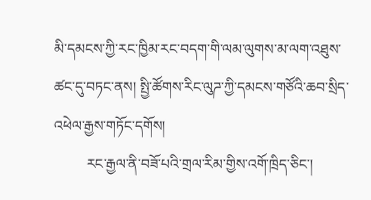མི་དམངས་ཀྱི་རང་ཁྱིམ་རང་བདག་གི་ལམ་ལུགས་མ་ལག་འཐུས་ཚང་དུ་བཏང་ནས། སྤྱི་ཚོགས་རིང་ལུཌ་ཀྱི་དམངས་གཙོའི་ཆབ་སྲིད་འཕེལ་རྒྱས་གཏོང་དགོས།
         རང་རྒྱལ་ནི་བཟོ་པའི་གྲལ་རིམ་གྱིས་འགོ་ཁྲིད་ཅིང་།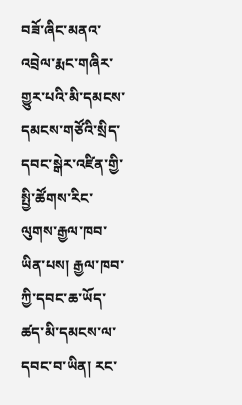བཟོ་ཞིང་མནའ་འབྲེལ་རྨང་གཞིར་གྱུར་པའི་མི་དམངས་དམངས་གཙོའི་སྲིད་དབང་སྒེར་འཛིན་གྱི་སྤྱི་ཚོགས་རིང་ལུགས་རྒྱལ་ཁབ་ཡིན་པས། རྒྱལ་ཁབ་ཀྱི་དབང་ཆ་ཡོད་ཚད་མི་དམངས་ལ་དབང་བ་ཡིན། རང་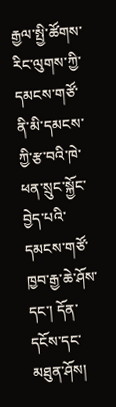རྒྱལ་སྤྱི་ཚོགས་རིང་ལུགས་ཀྱི་དམངས་གཙོ་ནི་མི་དམངས་ཀྱི་རྩ་བའི་ཁེ་ཕན་སྲུང་སྐྱོང་བྱེད་པའི་དམངས་གཙོ་ཁྱབ་རྒྱ་ཆེ་ཤོས་དང་། དོན་དངོས་དང་མཐུན་ཤོས།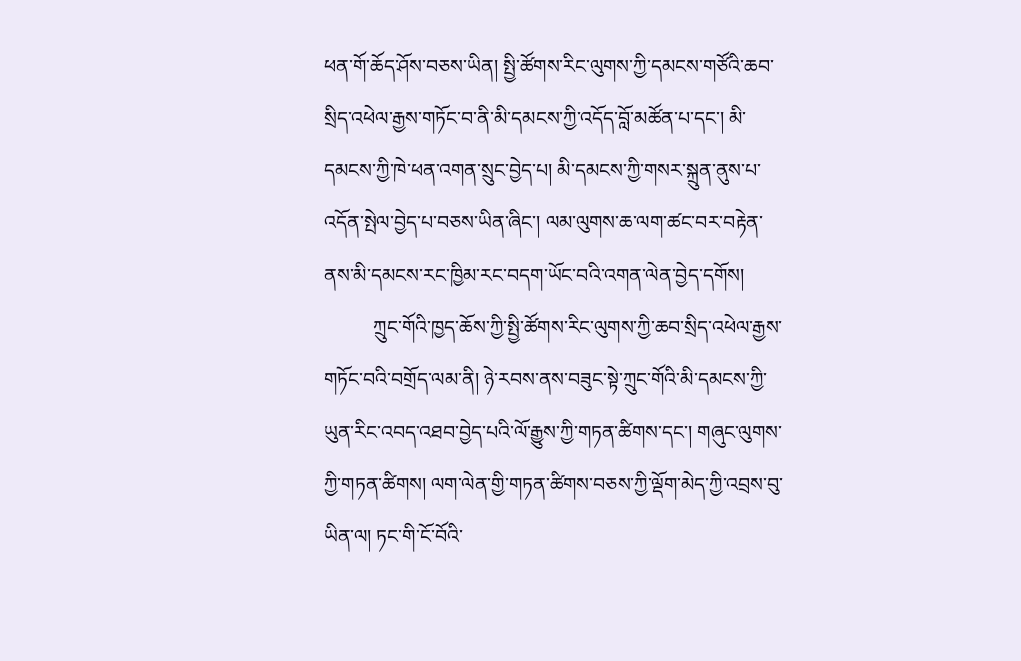ཕན་གོ་ཆོད་ཤོས་བཅས་ཡིན། སྤྱི་ཚོགས་རིང་ལུགས་ཀྱི་དམངས་གཙོའི་ཆབ་སྲིད་འཕེལ་རྒྱས་གཏོང་བ་ནི་མི་དམངས་ཀྱི་འདོད་བློ་མཚོན་པ་དང་། མི་དམངས་ཀྱི་ཁེ་ཕན་འགན་སྲུང་བྱེད་པ། མི་དམངས་ཀྱི་གསར་སྐྲུན་ནུས་པ་འདོན་སྤེལ་བྱེད་པ་བཅས་ཡིན་ཞིང་། ལམ་ལུགས་ཆ་ལག་ཚང་བར་བརྟེན་ནས་མི་དམངས་རང་ཁྱིམ་རང་བདག་ཡོང་བའི་འགན་ལེན་བྱེད་དགོས།
          ཀྲུང་གོའི་ཁྱད་ཆོས་ཀྱི་སྤྱི་ཚོགས་རིང་ལུགས་ཀྱི་ཆབ་སྲིད་འཕེལ་རྒྱས་གཏོང་བའི་བགྲོད་ལམ་ནི། ཉེ་རབས་ནས་བཟུང་སྟེ་ཀྲུང་གོའི་མི་དམངས་ཀྱི་ཡུན་རིང་འབད་འཐབ་བྱེད་པའི་ལོ་རྒྱུས་ཀྱི་གཏན་ཚིགས་དང་། གཞུང་ལུགས་ཀྱི་གཏན་ཚིགས། ལག་ལེན་གྱི་གཏན་ཚིགས་བཅས་ཀྱི་ལྡོག་མེད་ཀྱི་འབྲས་བུ་ཡིན་ལ། ཏང་གི་ངོ་བོའི་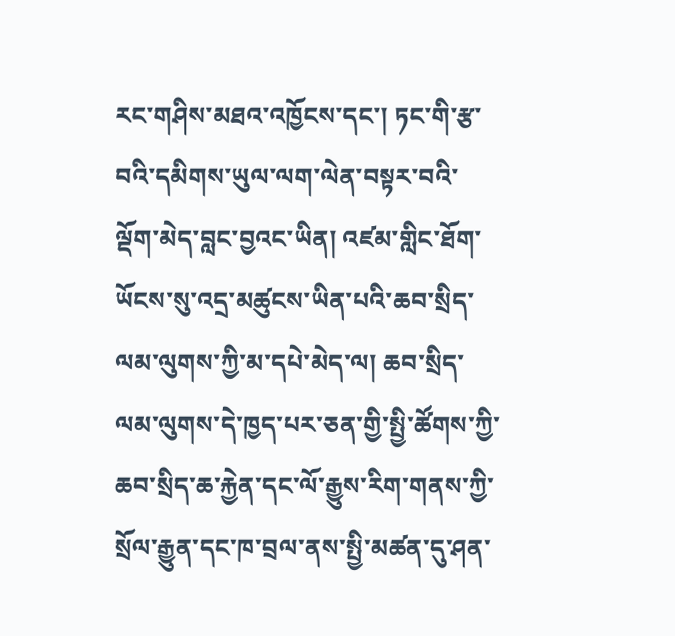རང་གཤིས་མཐའ་འཁྱོངས་དང་། ཏང་གི་རྩ་བའི་དམིགས་ཡུལ་ལག་ལེན་བསྟར་བའི་ལྡོག་མེད་བླང་བྱའང་ཡིན། འཛམ་གླིང་ཐོག་ཡོངས་སུ་འདྲ་མཚུངས་ཡིན་པའི་ཆབ་སྲིད་ལམ་ལུགས་ཀྱི་མ་དཔེ་མེད་ལ། ཆབ་སྲིད་ལམ་ལུགས་དེ་ཁྱད་པར་ཅན་གྱི་སྤྱི་ཚོགས་ཀྱི་ཆབ་སྲིད་ཆ་རྐྱེན་དང་ལོ་རྒྱུས་རིག་གནས་ཀྱི་སྲོལ་རྒྱུན་དང་ཁ་བྲལ་ནས་སྤྱི་མཚན་དུ་ཤན་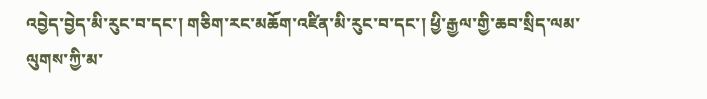འབྱེད་བྱེད་མི་རུང་བ་དང་། གཅིག་རང་མཆོག་འཛིན་མི་རུང་བ་དང་། ཕྱི་རྒྱལ་གྱི་ཆབ་སྲིད་ལམ་ལུགས་ཀྱི་མ་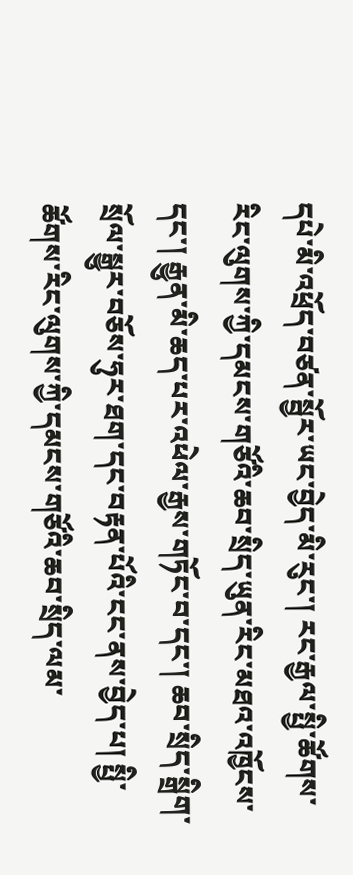དཔེ་མི་འཕྲོད་བཙན་སྦྱོར་ཡང་བྱེད་མི་རུང་། རང་རྒྱལ་སྤྱི་ཚོགས་རིང་ལུགས་ཀྱི་དམངས་གཙོའི་ཆབ་སྲིད་ཡུན་རིང་མཐའ་འཁྱོངས་དང་། རྒྱུན་མི་ཆད་པར་འཕེལ་རྒྱས་གཏོང་བ་དང་། ཆབ་སྲིད་སྒྲིག་སྲོལ་སྒྱུར་བཅོས་ཧུར་ཐག་དང་བརྟན་པོའི་ངང་ནས་བྱེད་པ། སྤྱི་ཚོགས་རིང་ལུགས་ཀྱི་དམངས་གཙོའི་ཆབ་སྲིད་ལམ་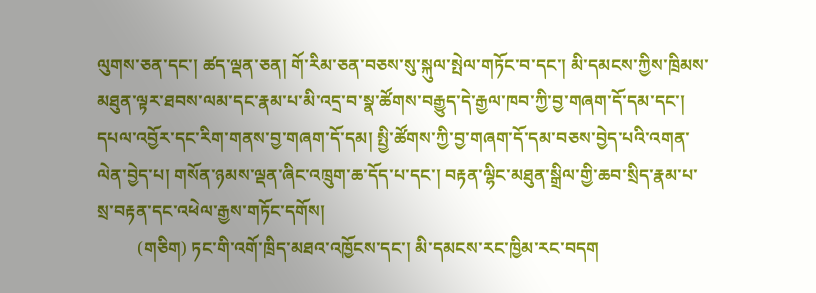ལུགས་ཅན་དང་། ཚད་ལྡན་ཅན། གོ་རིམ་ཅན་བཅས་སུ་སྐུལ་སྤེལ་གཏོང་བ་དང་། མི་དམངས་ཀྱིས་ཁྲིམས་མཐུན་ལྟར་ཐབས་ལམ་དང་རྣམ་པ་མི་འདྲ་བ་སྣ་ཚོགས་བརྒྱུད་དེ་རྒྱལ་ཁབ་ཀྱི་བྱ་གཞག་དོ་དམ་དང་། དཔལ་འབྱོར་དང་རིག་གནས་བྱ་གཞག་དོ་དམ། སྤྱི་ཚོགས་ཀྱི་བྱ་གཞག་དོ་དམ་བཅས་བྱེད་པའི་འགན་ལེན་བྱེད་པ། གསོན་ཉམས་ལྡན་ཞིང་འཁྲུག་ཆ་དོད་པ་དང་། བརྟན་ལྷིང་མཐུན་སྒྲིལ་གྱི་ཆབ་སྲིད་རྣམ་པ་སྲ་བརྟན་དང་འཕེལ་རྒྱས་གཏོང་དགོས།
         (གཅིག) ཏང་གི་འགོ་ཁྲིད་མཐའ་འཁྱོངས་དང་། མི་དམངས་རང་ཁྱིམ་རང་བདག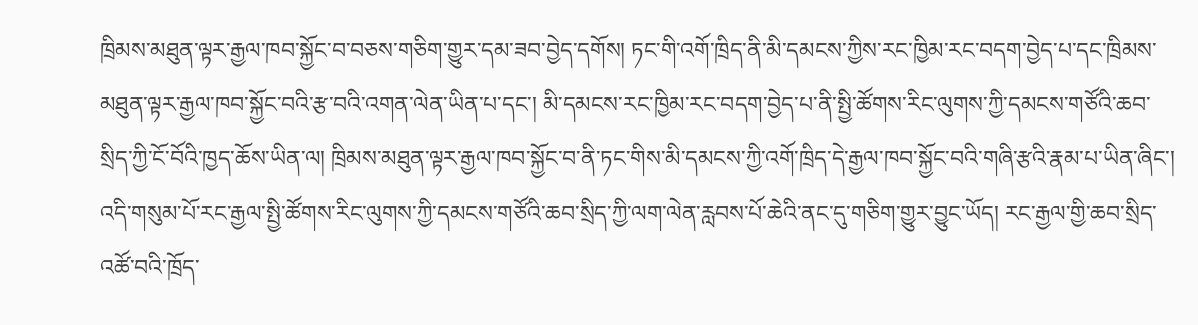ཁྲིམས་མཐུན་ལྟར་རྒྱལ་ཁབ་སྐྱོང་བ་བཅས་གཅིག་གྱུར་དམ་ཟབ་བྱེད་དགོས། ཏང་གི་འགོ་ཁྲིད་ནི་མི་དམངས་ཀྱིས་རང་ཁྱིམ་རང་བདག་བྱེད་པ་དང་ཁྲིམས་མཐུན་ལྟར་རྒྱལ་ཁབ་སྐྱོང་བའི་རྩ་བའི་འགན་ལེན་ཡིན་པ་དང་། མི་དམངས་རང་ཁྱིམ་རང་བདག་བྱེད་པ་ནི་སྤྱི་ཚོགས་རིང་ལུགས་ཀྱི་དམངས་གཙོའི་ཆབ་སྲིད་ཀྱི་ངོ་བོའི་ཁྱད་ཆོས་ཡིན་ལ། ཁྲིམས་མཐུན་ལྟར་རྒྱལ་ཁབ་སྐྱོང་བ་ནི་ཏང་གིས་མི་དམངས་ཀྱི་འགོ་ཁྲིད་དེ་རྒྱལ་ཁབ་སྐྱོང་བའི་གཞི་རྩའི་རྣམ་པ་ཡིན་ཞིང་། འདི་གསུམ་པོ་རང་རྒྱལ་སྤྱི་ཚོགས་རིང་ལུགས་ཀྱི་དམངས་གཙོའི་ཆབ་སྲིད་ཀྱི་ལག་ལེན་རླབས་པོ་ཆེའི་ནང་དུ་གཅིག་གྱུར་བྱུང་ཡོད། རང་རྒྱལ་གྱི་ཆབ་སྲིད་འཚོ་བའི་ཁྲོད་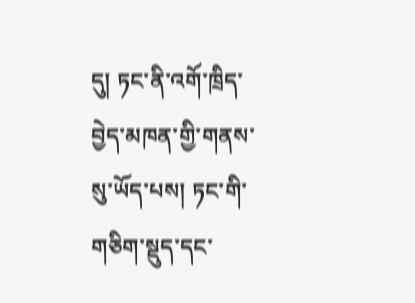དུ། ཏང་ནི་འགོ་ཁྲིད་བྱེད་མཁན་གྱི་གནས་སུ་ཡོད་པས། ཏང་གི་གཅིག་སྡུད་དང་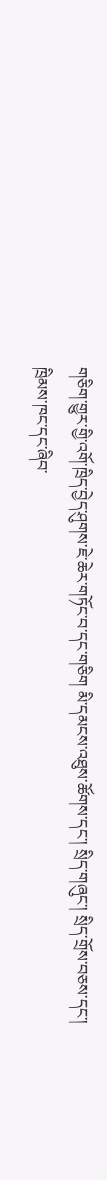གཅིག་གྱུར་གྱི་འགོ་ཁྲིད་བྱེད་ཤུགས་ཇེ་ཆེར་གཏོང་བ་དང་གཅིག མི་དམངས་འཐུས་ཚོགས་དང་། སྲིད་གཞུང་། སྲིད་གྲོས་བཅས་དང་། ཁྲིམས་ཁང་དང་ཞིབ་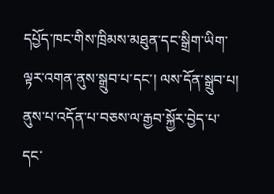དཔྱོད་ཁང་གིས་ཁྲིམས་མཐུན་དང་སྒྲིག་ཡིག་ལྟར་འགན་ནུས་སྒྲུབ་པ་དང་། ལས་དོན་སྒྲུབ་པ། ནུས་པ་འདོན་པ་བཅས་ལ་རྒྱབ་སྐྱོར་བྱེད་པ་དང་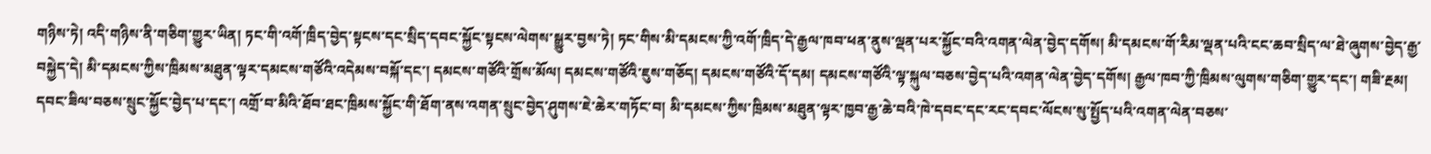གཉིས་ཏེ། འདི་གཉིས་ནི་གཅིག་གྱུར་ཡིན། ཏང་གི་འགོ་ཁྲིད་བྱེད་སྟངས་དང་སྲིད་དབང་སྐྱོང་སྟངས་ལེགས་སྒྱུར་བྱས་ཏེ། ཏང་གིས་མི་དམངས་ཀྱི་འགོ་ཁྲིད་དེ་རྒྱལ་ཁབ་ཕན་ནུས་ལྡན་པར་སྐྱོང་བའི་འགན་ལེན་བྱེད་དགོས། མི་དམངས་གོ་རིམ་ལྡན་པའི་ངང་ཆབ་སྲིད་ལ་ཐེ་ཞུགས་བྱེད་རྒྱ་བསྐྱེད་དེ། མི་དམངས་ཀྱིས་ཁྲིམས་མཐུན་ལྟར་དམངས་གཙོའི་འདེམས་བསྐོ་དང་། དམངས་གཙོའི་གྲོས་མོལ། དམངས་གཙོའི་ཇུས་གཅོད། དམངས་གཙོའི་དོ་དམ། དམངས་གཙོའི་ལྟ་སྐུལ་བཅས་བྱེད་པའི་འགན་ལེན་བྱེད་དགོས། རྒྱལ་ཁབ་ཀྱི་ཁྲིམས་ལུགས་གཅིག་གྱུར་དང་། གཟི་རྔམ། དབང་ཟིལ་བཅས་སྲུང་སྐྱོང་བྱེད་པ་དང་། འགྲོ་བ་མིའི་ཐོབ་ཐང་ཁྲིམས་སྐྱོང་གི་ཐོག་ནས་འགན་སྲུང་བྱེད་ཤུགས་ཇེ་ཆེར་གཏོང་བ། མི་དམངས་ཀྱིས་ཁྲིམས་མཐུན་ལྟར་ཁྱབ་རྒྱ་ཆེ་བའི་ཁེ་དབང་དང་རང་དབང་ལོངས་སུ་སྤྱོད་པའི་འགན་ལེན་བཅས་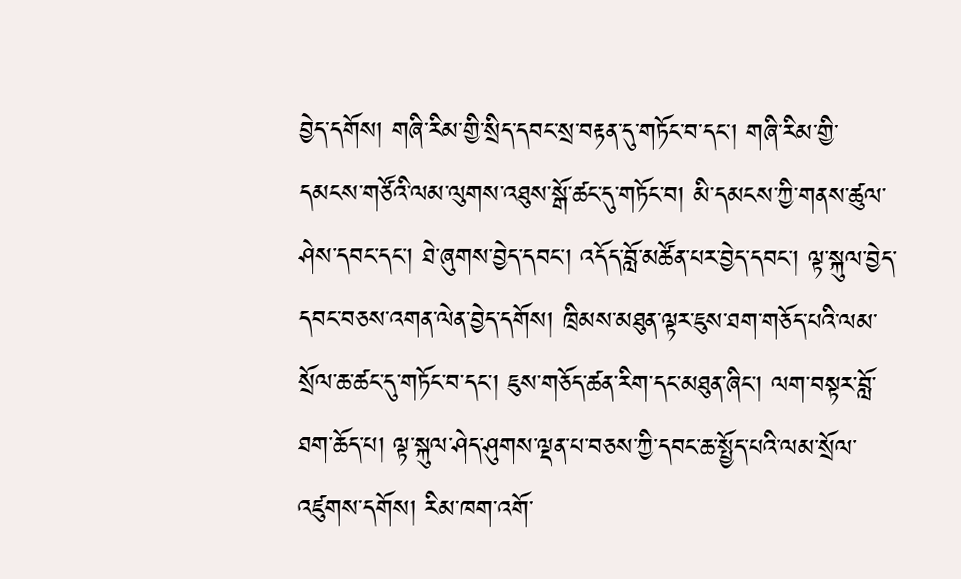བྱེད་དགོས། གཞི་རིམ་གྱི་སྲིད་དབང་སྲ་བརྟན་དུ་གཏོང་བ་དང་། གཞི་རིམ་གྱི་དམངས་གཙོའི་ལམ་ལུགས་འཐུས་སྒོ་ཚང་དུ་གཏོང་བ། མི་དམངས་ཀྱི་གནས་ཚུལ་ཤེས་དབང་དང་། ཐེ་ཞུགས་བྱེད་དབང་། འདོད་བློ་མཚོན་པར་བྱེད་དབང་། ལྟ་སྐུལ་བྱེད་དབང་བཅས་འགན་ལེན་བྱེད་དགོས། ཁྲིམས་མཐུན་ལྟར་ཇུས་ཐག་གཅོད་པའི་ལམ་སྲོལ་ཆ་ཚང་དུ་གཏོང་བ་དང་། ཇུས་གཅོད་ཚན་རིག་དང་མཐུན་ཞིང་། ལག་བསྟར་བློ་ཐག་ཆོད་པ། ལྟ་སྐུལ་ཤེད་ཤུགས་ལྡན་པ་བཅས་ཀྱི་དབང་ཆ་སྤྱོད་པའི་ལམ་སྲོལ་འཛུགས་དགོས། རིམ་ཁག་འགོ་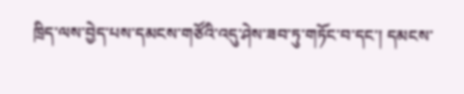ཁྲིད་ལས་བྱེད་པས་དམངས་གཙོའི་འདུ་ཤེས་ཟབ་ཏུ་གཏོང་བ་དང་། དམངས་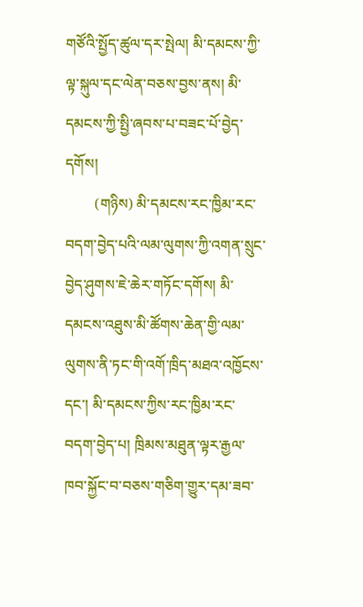གཙོའི་སྤྱོད་ཚུལ་དར་སྤེལ། མི་དམངས་ཀྱི་ལྟ་སྐུལ་དང་ལེན་བཅས་བྱས་ནས། མི་དམངས་ཀྱི་སྤྱི་ཞབས་པ་བཟང་པོ་བྱེད་དགོས།
        (གཉིས) མི་དམངས་རང་ཁྱིམ་རང་བདག་བྱེད་པའི་ལམ་ལུགས་ཀྱི་འགན་སྲུང་བྱེད་ཤུགས་ཇེ་ཆེར་གཏོང་དགོས། མི་དམངས་འཐུས་མི་ཚོགས་ཆེན་གྱི་ལམ་ལུགས་ནི་ཏང་གི་འགོ་ཁྲིད་མཐའ་འཁྱོངས་དང་། མི་དམངས་ཀྱིས་རང་ཁྱིམ་རང་བདག་བྱེད་པ། ཁྲིམས་མཐུན་ལྟར་རྒྱལ་ཁབ་སྐྱོང་བ་བཅས་གཅིག་གྱུར་དམ་ཟབ་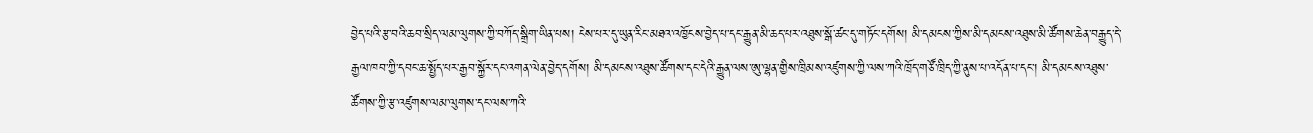བྱེད་པའི་རྩ་བའི་ཆབ་སྲིད་ལམ་ལུགས་ཀྱི་བཀོད་སྒྲིག་ཡིན་པས། ངེས་པར་དུ་ཡུན་རིང་མཐའ་འཁྱོངས་བྱེད་པ་དང་རྒྱུན་མི་ཆད་པར་འཐུས་སྒོ་ཚང་དུ་གཏོང་དགོས། མི་དམངས་ཀྱིས་མི་དམངས་འཐུས་མི་ཚོགས་ཆེན་བརྒྱུད་དེ་རྒྱལ་ཁབ་ཀྱི་དབང་ཆ་སྤྱོད་པར་རྒྱབ་སྐྱོར་དང་འགན་ལེན་བྱེད་དགོས། མི་དམངས་འཐུས་ཚོགས་དང་དེའི་རྒྱུན་ལས་ཨུ་ལྷན་གྱིས་ཁྲིམས་འཛུགས་ཀྱི་ལས་ཀའི་ཁྲོད་གཙོ་ཁྲིད་ཀྱི་ནུས་པ་འདོན་པ་དང་། མི་དམངས་འཐུས་ཚོགས་ཀྱི་རྩ་འཛུགས་ལམ་ལུགས་དང་ལས་ཀའི་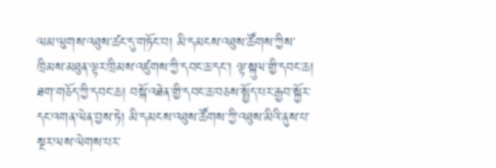ལམ་ལུགས་འཐུས་ཚང་དུ་གཏོང་བ། མི་དམངས་འཐུས་ཚོགས་ཀྱིས་ཁྲིམས་མཐུན་ལྟར་ཁྲིམས་འཛུགས་ཀྱི་དབང་ཆ་དང་། ལྟ་སྐུལ་གྱི་དབང་ཆ། ཐག་གཅོད་ཀྱི་དབང་ཆ། བསྐོ་འཐེན་གྱི་དབང་ཆ་བཅས་སྤྱོད་པར་རྒྱབ་སྐྱོར་དང་འགན་ལེན་བྱས་ཏེ། མི་དམངས་འཐུས་ཚོགས་ཀྱི་འཐུས་མིའི་ནུས་པ་སྔར་ལས་ལེགས་པར་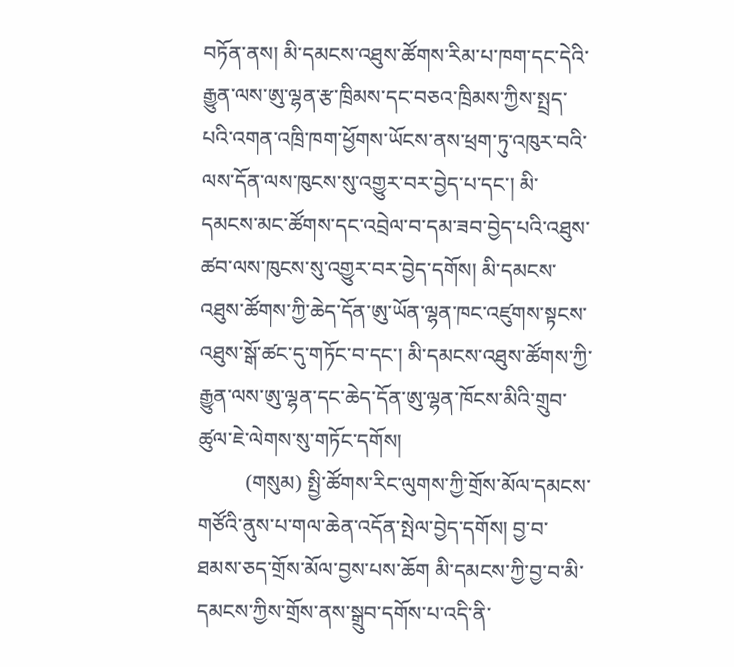བཏོན་ནས། མི་དམངས་འཐུས་ཚོགས་རིམ་པ་ཁག་དང་དེའི་རྒྱུན་ལས་ཨུ་ལྷན་རྩ་ཁྲིམས་དང་བཅའ་ཁྲིམས་ཀྱིས་སྤྲད་པའི་འགན་འཁྲི་ཁག་ཕྱོགས་ཡོངས་ནས་ཕྲག་ཏུ་འཁུར་བའི་ལས་དོན་ལས་ཁུངས་སུ་འགྱུར་བར་བྱེད་པ་དང་། མི་དམངས་མང་ཚོགས་དང་འབྲེལ་བ་དམ་ཟབ་བྱེད་པའི་འཐུས་ཚབ་ལས་ཁུངས་སུ་འགྱུར་བར་བྱེད་དགོས། མི་དམངས་འཐུས་ཚོགས་ཀྱི་ཆེད་དོན་ཨུ་ཡོན་ལྷན་ཁང་འཛུགས་སྟངས་འཐུས་སྒོ་ཚང་དུ་གཏོང་བ་དང་། མི་དམངས་འཐུས་ཚོགས་ཀྱི་རྒྱུན་ལས་ཨུ་ལྷན་དང་ཆེད་དོན་ཨུ་ལྷན་ཁོངས་མིའི་གྲུབ་ཚུལ་ཇེ་ལེགས་སུ་གཏོང་དགོས།
         (གསུམ) སྤྱི་ཚོགས་རིང་ལུགས་ཀྱི་གྲོས་མོལ་དམངས་གཙོའི་ནུས་པ་གལ་ཆེན་འདོན་སྤེལ་བྱེད་དགོས། བྱ་བ་ཐམས་ཅད་གྲོས་མོལ་བྱས་པས་ཆོག མི་དམངས་ཀྱི་བྱ་བ་མི་དམངས་ཀྱིས་གྲོས་ནས་སྒྲུབ་དགོས་པ་འདི་ནི་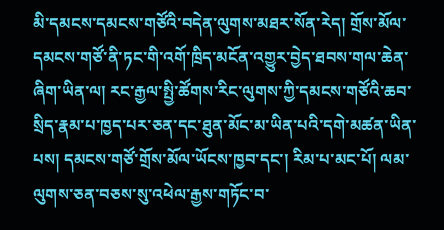མི་དམངས་དམངས་གཙོའི་བདེན་ལུགས་མཐར་སོན་རེད། གྲོས་མོལ་དམངས་གཙོ་ནི་ཏང་གི་འགོ་ཁྲིད་མངོན་འགྱུར་བྱེད་ཐབས་གལ་ཆེན་ཞིག་ཡིན་ལ། རང་རྒྱལ་སྤྱི་ཚོགས་རིང་ལུགས་ཀྱི་དམངས་གཙོའི་ཆབ་སྲིད་རྣམ་པ་ཁྱད་པར་ཅན་དང་ཐུན་མོང་མ་ཡིན་པའི་དགེ་མཚན་ཡིན་པས། དམངས་གཙོ་གྲོས་མོལ་ཡོངས་ཁྱབ་དང་། རིམ་པ་མང་པོ། ལམ་ལུགས་ཅན་བཅས་སུ་འཕེལ་རྒྱས་གཏོང་བ་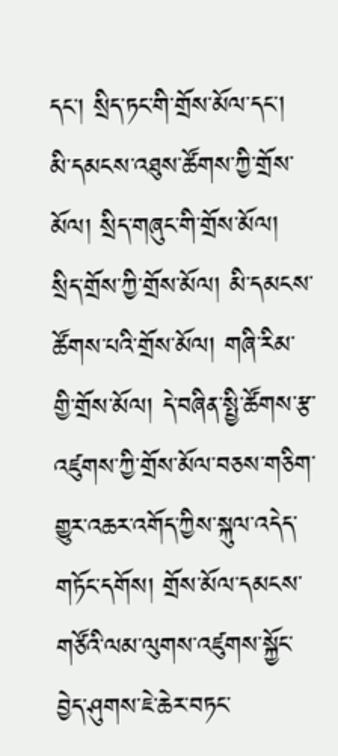དང་། སྲིད་ཏང་གི་གྲོས་མོལ་དང་། མི་དམངས་འཐུས་ཚོགས་ཀྱི་གྲོས་མོལ། སྲིད་གཞུང་གི་གྲོས་མོལ། སྲིད་གྲོས་ཀྱི་གྲོས་མོལ། མི་དམངས་ཚོགས་པའི་གྲོས་མོལ། གཞི་རིམ་གྱི་གྲོས་མོལ། དེ་བཞིན་སྤྱི་ཚོགས་རྩ་འཛུགས་ཀྱི་གྲོས་མོལ་བཅས་གཅིག་གྱུར་འཆར་འགོད་ཀྱིས་སྐུལ་འདེད་གཏོང་དགོས། གྲོས་མོལ་དམངས་གཙོའི་ལམ་ལུགས་འཛུགས་སྐྱོང་བྱེད་ཤུགས་ཇེ་ཆེར་བཏང་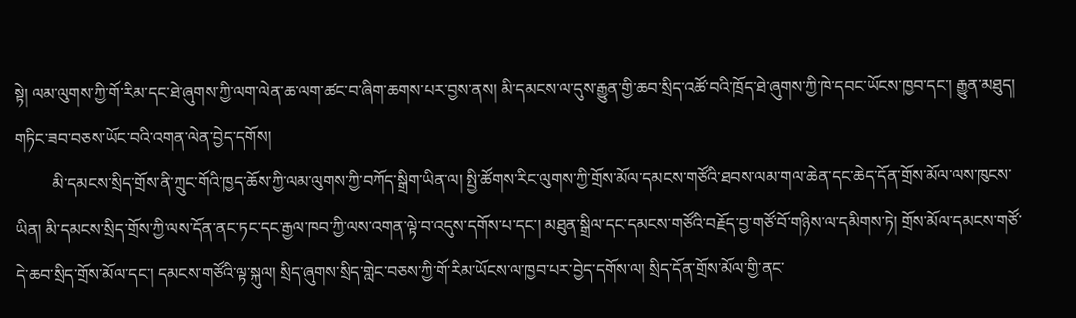སྟེ། ལམ་ལུགས་ཀྱི་གོ་རིམ་དང་ཐེ་ཞུགས་ཀྱི་ལག་ལེན་ཆ་ལག་ཚང་བ་ཞིག་ཆགས་པར་བྱས་ནས། མི་དམངས་ལ་དུས་རྒྱུན་གྱི་ཆབ་སྲིད་འཚོ་བའི་ཁྲོད་ཐེ་ཞུགས་ཀྱི་ཁེ་དབང་ཡོངས་ཁྱབ་དང་། རྒྱུན་མཐུད། གཏིང་ཟབ་བཅས་ཡོང་བའི་འགན་ལེན་བྱེད་དགོས།
         མི་དམངས་སྲིད་གྲོས་ནི་ཀྲུང་གོའི་ཁྱད་ཆོས་ཀྱི་ལམ་ལུགས་ཀྱི་བཀོད་སྒྲིག་ཡིན་ལ། སྤྱི་ཚོགས་རིང་ལུགས་ཀྱི་གྲོས་མོལ་དམངས་གཙོའི་ཐབས་ལམ་གལ་ཆེན་དང་ཆེད་དོན་གྲོས་མོལ་ལས་ཁུངས་ཡིན། མི་དམངས་སྲིད་གྲོས་ཀྱི་ལས་དོན་ནང་ཏང་དང་རྒྱལ་ཁབ་ཀྱི་ལས་འགན་ལྟེ་བ་འདུས་དགོས་པ་དང་། མཐུན་སྒྲིལ་དང་དམངས་གཙོའི་བརྗོད་བྱ་གཙོ་བོ་གཉིས་ལ་དམིགས་ཏེ། གྲོས་མོལ་དམངས་གཙོ་དེ་ཆབ་སྲིད་གྲོས་མོལ་དང་། དམངས་གཙོའི་ལྟ་སྐུལ། སྲིད་ཞུགས་སྲིད་གླེང་བཅས་ཀྱི་གོ་རིམ་ཡོངས་ལ་ཁྱབ་པར་བྱེད་དགོས་ལ། སྲིད་དོན་གྲོས་མོལ་གྱི་ནང་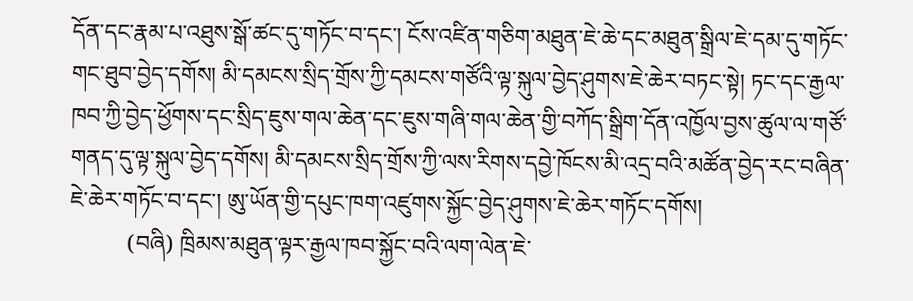དོན་དང་རྣམ་པ་འཐུས་སྒོ་ཚང་དུ་གཏོང་བ་དང་། ངོས་འཛིན་གཅིག་མཐུན་ཇེ་ཆེ་དང་མཐུན་སྒྲིལ་ཇེ་དམ་དུ་གཏོང་གང་ཐུབ་བྱེད་དགོས། མི་དམངས་སྲིད་གྲོས་ཀྱི་དམངས་གཙོའི་ལྟ་སྐུལ་བྱེད་ཤུགས་ཇེ་ཆེར་བཏང་སྟེ། ཏང་དང་རྒྱལ་ཁབ་ཀྱི་བྱེད་ཕྱོགས་དང་སྲིད་ཇུས་གལ་ཆེན་དང་ཇུས་གཞི་གལ་ཆེན་གྱི་བཀོད་སྒྲིག་དོན་འཁྱོལ་བྱས་ཚུལ་ལ་གཙོ་གནད་དུ་ལྟ་སྐུལ་བྱེད་དགོས། མི་དམངས་སྲིད་གྲོས་ཀྱི་ལས་རིགས་དབྱེ་ཁོངས་མི་འདྲ་བའི་མཚོན་བྱེད་རང་བཞིན་ཇེ་ཆེར་གཏོང་བ་དང་། ཨུ་ཡོན་གྱི་དཔུང་ཁག་འཛུགས་སྐྱོང་བྱེད་ཤུགས་ཇེ་ཆེར་གཏོང་དགོས།
          (བཞི) ཁྲིམས་མཐུན་ལྟར་རྒྱལ་ཁབ་སྐྱོང་བའི་ལག་ལེན་ཇེ་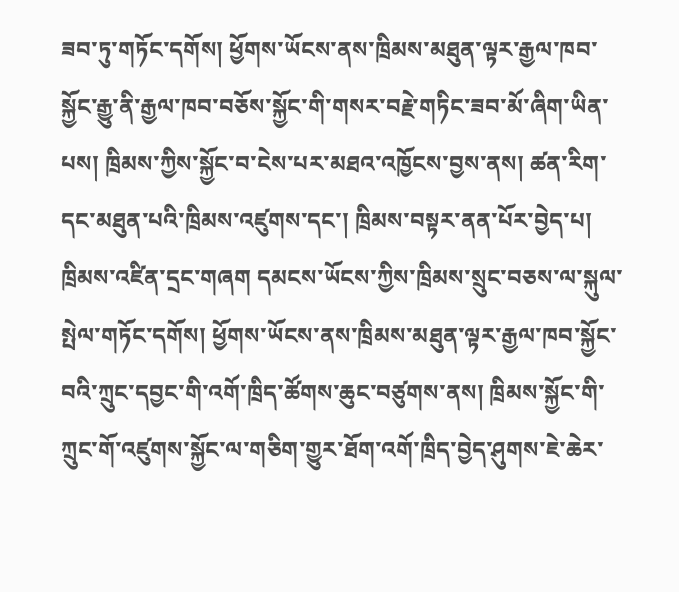ཟབ་ཏུ་གཏོང་དགོས། ཕྱོགས་ཡོངས་ནས་ཁྲིམས་མཐུན་ལྟར་རྒྱལ་ཁབ་སྐྱོང་རྒྱུ་ནི་རྒྱལ་ཁབ་བཅོས་སྐྱོང་གི་གསར་བརྗེ་གཏིང་ཟབ་མོ་ཞིག་ཡིན་པས། ཁྲིམས་ཀྱིས་སྐྱོང་བ་ངེས་པར་མཐའ་འཁྱོངས་བྱས་ནས། ཚན་རིག་དང་མཐུན་པའི་ཁྲིམས་འཛུགས་དང་། ཁྲིམས་བསྟར་ནན་པོར་བྱེད་པ། ཁྲིམས་འཛིན་དྲང་གཞག དམངས་ཡོངས་ཀྱིས་ཁྲིམས་སྲུང་བཅས་ལ་སྐུལ་སྤེལ་གཏོང་དགོས། ཕྱོགས་ཡོངས་ནས་ཁྲིམས་མཐུན་ལྟར་རྒྱལ་ཁབ་སྐྱོང་བའི་ཀྲུང་དབྱང་གི་འགོ་ཁྲིད་ཚོགས་ཆུང་བཙུགས་ནས། ཁྲིམས་སྐྱོང་གི་ཀྲུང་གོ་འཛུགས་སྐྱོང་ལ་གཅིག་གྱུར་ཐོག་འགོ་ཁྲིད་བྱེད་ཤུགས་ཇེ་ཆེར་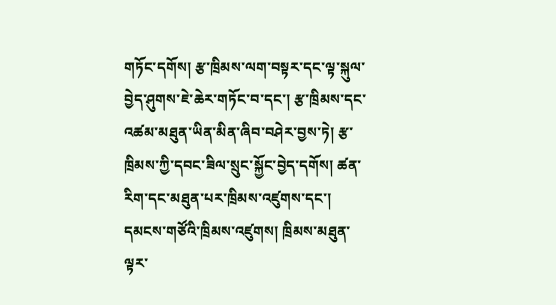གཏོང་དགོས། རྩ་ཁྲིམས་ལག་བསྟར་དང་ལྟ་སྐུལ་བྱེད་ཤུགས་ཇེ་ཆེར་གཏོང་བ་དང་། རྩ་ཁྲིམས་དང་འཚམ་མཐུན་ཡིན་མིན་ཞིབ་བཤེར་བྱས་ཏེ། རྩ་ཁྲིམས་ཀྱི་དབང་ཟིལ་སྲུང་སྐྱོང་བྱེད་དགོས། ཚན་རིག་དང་མཐུན་པར་ཁྲིམས་འཛུགས་དང་། དམངས་གཙོའི་ཁྲིམས་འཛུགས། ཁྲིམས་མཐུན་ལྟར་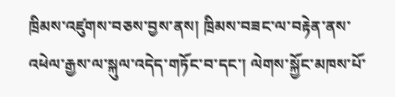ཁྲིམས་འཛུགས་བཅས་བྱས་ནས། ཁྲིམས་བཟང་ལ་བརྟེན་ནས་འཕེལ་རྒྱས་ལ་སྐུལ་འདེད་གཏོང་བ་དང་། ལེགས་སྐྱོང་མཁས་པོ་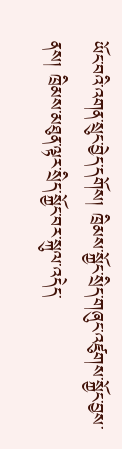ཡོང་བའི་འགན་སྲུང་བྱེད་དགོས། ཁྲིམས་སྐྱོང་སྲིད་གཞུང་འཛུགས་སྐྱོང་བྱས་ནས། ཁྲིམས་མཐུན་ལྟར་སྲིད་སྐྱོང་བར་སྐུལ་འདེད་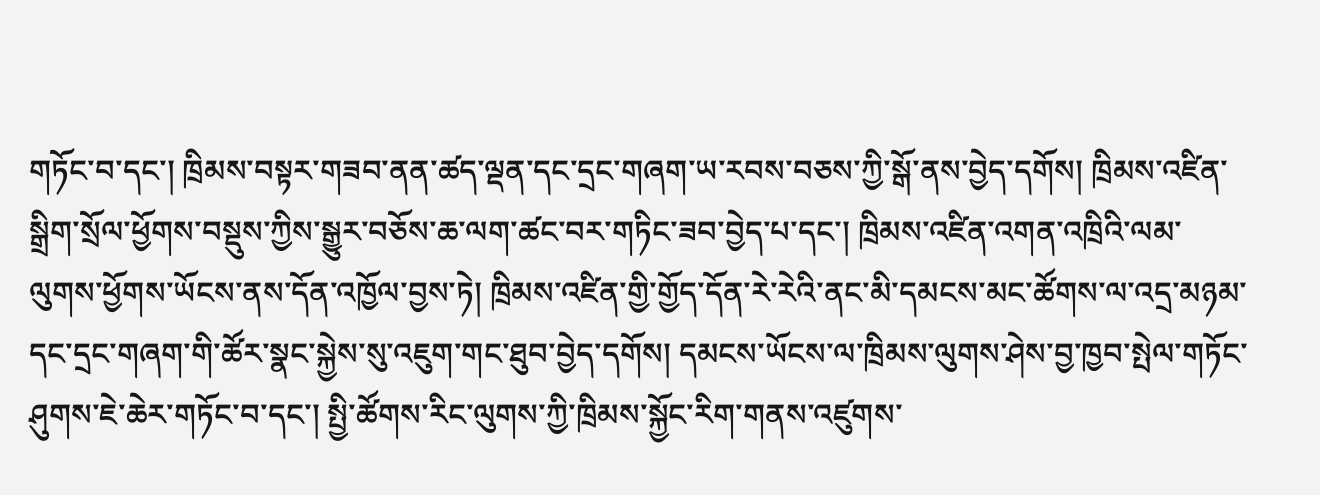གཏོང་བ་དང་། ཁྲིམས་བསྟར་གཟབ་ནན་ཚད་ལྡན་དང་དྲང་གཞག་ཡ་རབས་བཅས་ཀྱི་སྒོ་ནས་བྱེད་དགོས། ཁྲིམས་འཛིན་སྒྲིག་སྲོལ་ཕྱོགས་བསྡུས་ཀྱིས་སྒྱུར་བཅོས་ཆ་ལག་ཚང་བར་གཏིང་ཟབ་བྱེད་པ་དང་། ཁྲིམས་འཛིན་འགན་འཁྲིའི་ལམ་ལུགས་ཕྱོགས་ཡོངས་ནས་དོན་འཁྱོལ་བྱས་ཏེ། ཁྲིམས་འཛིན་གྱི་གྱོད་དོན་རེ་རེའི་ནང་མི་དམངས་མང་ཚོགས་ལ་འདྲ་མཉམ་དང་དྲང་གཞག་གི་ཚོར་སྣང་སྐྱེས་སུ་འཇུག་གང་ཐུབ་བྱེད་དགོས། དམངས་ཡོངས་ལ་ཁྲིམས་ལུགས་ཤེས་བྱ་ཁྱབ་སྤེལ་གཏོང་ཤུགས་ཇེ་ཆེར་གཏོང་བ་དང་། སྤྱི་ཚོགས་རིང་ལུགས་ཀྱི་ཁྲིམས་སྐྱོང་རིག་གནས་འཛུགས་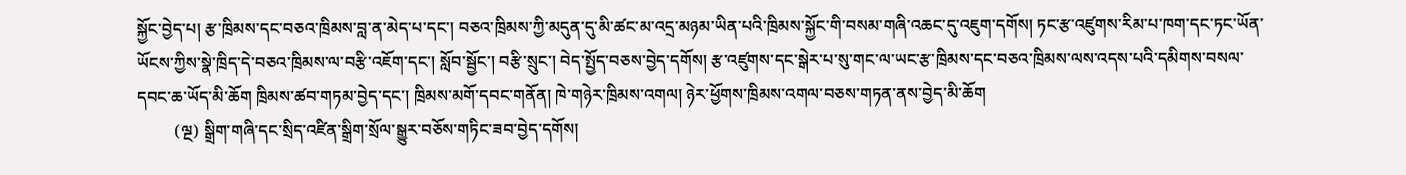སྐྱོང་བྱེད་པ། རྩ་ཁྲིམས་དང་བཅའ་ཁྲིམས་བླ་ན་མེད་པ་དང་། བཅའ་ཁྲིམས་ཀྱི་མདུན་དུ་མི་ཚང་མ་འདྲ་མཉམ་ཡིན་པའི་ཁྲིམས་སྐྱོང་གི་བསམ་གཞི་འཆང་དུ་འཇུག་དགོས། ཏང་རྩ་འཛུགས་རིམ་པ་ཁག་དང་ཏང་ཡོན་ཡོངས་ཀྱིས་སྣེ་ཁྲིད་དེ་བཅའ་ཁྲིམས་ལ་བརྩི་འཇོག་དང་། སློབ་སྦྱོང་། བརྩི་སྲུང་། བེད་སྤྱོད་བཅས་བྱེད་དགོས། རྩ་འཛུགས་དང་སྒེར་པ་སུ་གང་ལ་ཡང་རྩ་ཁྲིམས་དང་བཅའ་ཁྲིམས་ལས་འདས་པའི་དམིགས་བསལ་དབང་ཆ་ཡོད་མི་ཆོག ཁྲིམས་ཚབ་གཏམ་བྱེད་དང་། ཁྲིམས་མགོ་དབང་གནོན། ཁེ་གཉེར་ཁྲིམས་འགལ། ཉེར་ཕྱོགས་ཁྲིམས་འགལ་བཅས་གཏན་ནས་བྱེད་མི་ཆོག
         (ལྔ) སྒྲིག་གཞི་དང་སྲིད་འཛིན་སྒྲིག་སྲོལ་སྒྱུར་བཅོས་གཏིང་ཟབ་བྱེད་དགོས།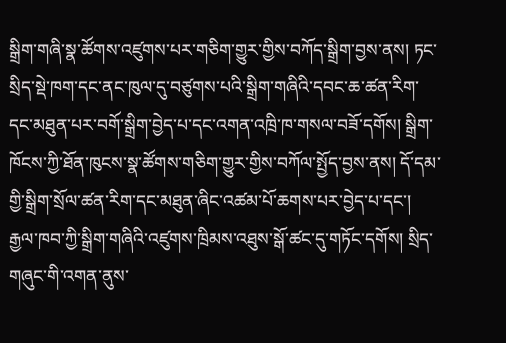སྒྲིག་གཞི་སྣ་ཚོགས་འཛུགས་པར་གཅིག་གྱུར་གྱིས་བཀོད་སྒྲིག་བྱས་ནས། ཏང་སྲིད་སྡེ་ཁག་དང་ནང་ཁུལ་དུ་བཙུགས་པའི་སྒྲིག་གཞིའི་དབང་ཆ་ཚན་རིག་དང་མཐུན་པར་བགོ་སྒྲིག་བྱེད་པ་དང་འགན་འཁྲི་ཁ་གསལ་བཟོ་དགོས། སྒྲིག་ཁོངས་ཀྱི་ཐོན་ཁུངས་སྣ་ཚོགས་གཅིག་གྱུར་གྱིས་བཀོལ་སྤྱོད་བྱས་ནས། དོ་དམ་གྱི་སྒྲིག་སྲོལ་ཚན་རིག་དང་མཐུན་ཞིང་འཚམ་པོ་ཆགས་པར་བྱེད་པ་དང་། རྒྱལ་ཁབ་ཀྱི་སྒྲིག་གཞིའི་འཛུགས་ཁྲིམས་འཐུས་སྒོ་ཚང་དུ་གཏོང་དགོས། སྲིད་གཞུང་གི་འགན་ནུས་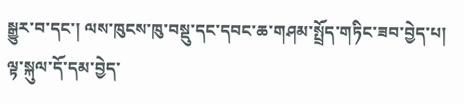སྒྱུར་བ་དང་། ལས་ཁུངས་ཁུ་བསྡུ་དང་དབང་ཆ་གཤམ་སྤྲོད་གཏིང་ཟབ་བྱེད་པ། ལྟ་སྐུལ་དོ་དམ་བྱེད་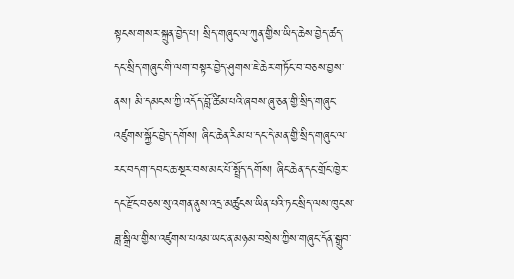སྟངས་གསར་སྐྲུན་བྱེད་པ། སྲིད་གཞུང་ལ་ཀུན་གྱིས་ཡིད་ཆེས་བྱེད་ཚད་དང་སྲིད་གཞུང་གི་ལག་བསྟར་བྱེད་ཤུགས་ཇེ་ཆེར་གཏོང་བ་བཅས་བྱས་ནས། མི་དམངས་ཀྱི་འདོད་བློ་ཚིམ་པའི་ཞབས་ཞུ་ཅན་གྱི་སྲིད་གཞུང་འཛུགས་སྐྱོང་བྱེད་དགོས། ཞིང་ཆེན་རིམ་པ་དང་དེ་མན་གྱི་སྲིད་གཞུང་ལ་རང་བདག་དབང་ཆ་སྔར་བས་མང་པོ་སྤྲོད་དགོས། ཞིང་ཆེན་དང་གྲོང་ཁྱེར་དང་རྫོང་བཅས་སུ་འགན་ནུས་འདྲ་མཚུངས་ཡིན་པའི་ཏང་སྲིད་ལས་ཁུངས་ཟླ་སྒྲིལ་གྱིས་འཛུགས་པའམ་ཡང་ན་མཉམ་བསྲེས་ཀྱིས་གཞུང་དོན་སྒྲུབ་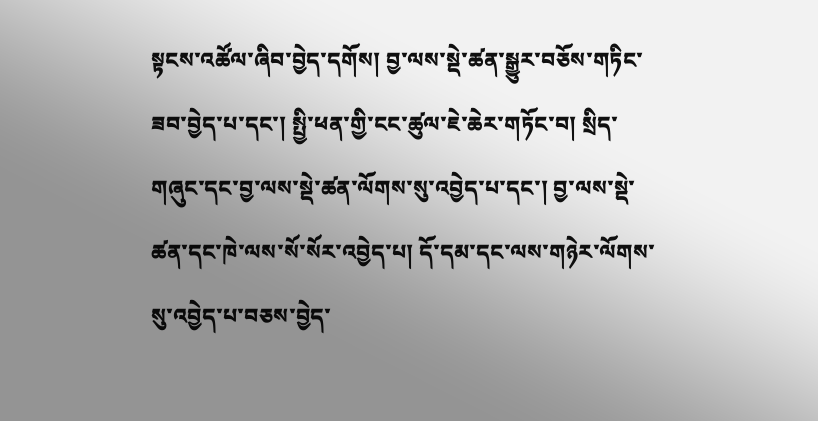སྟངས་འཚོལ་ཞིབ་བྱེད་དགོས། བྱ་ལས་སྡེ་ཚན་སྒྱུར་བཅོས་གཏིང་ཟབ་བྱེད་པ་དང་། སྤྱི་ཕན་གྱི་ངང་ཚུལ་ཇེ་ཆེར་གཏོང་བ། སྲིད་གཞུང་དང་བྱ་ལས་སྡེ་ཚན་ལོགས་སུ་འབྱེད་པ་དང་། བྱ་ལས་སྡེ་ཚན་དང་ཁེ་ལས་སོ་སོར་འབྱེད་པ། དོ་དམ་དང་ལས་གཉེར་ལོགས་སུ་འབྱེད་པ་བཅས་བྱེད་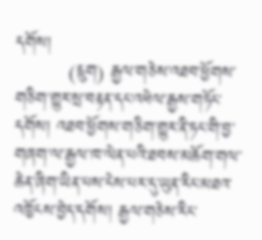དགོས།
         (དྲུག) རྒྱལ་གཅེས་འཐབ་ཕྱོགས་གཅིག་གྱུར་སྲ་བརྟན་དང་འཕེལ་རྒྱས་གཏོང་དགོས། འཐབ་ཕྱོགས་གཅིག་གྱུར་ནི་ཏང་གི་བྱ་གཞག་ལ་རྒྱལ་ཁ་ལེན་པའི་ཐབས་མཆོག་གལ་ཆེན་ཞིག་ཡིན་པས་ངེས་པར་དུ་ཡུན་རིང་མཐའ་འཁྱོངས་བྱེད་དགོས། རྒྱལ་གཅེས་རིང་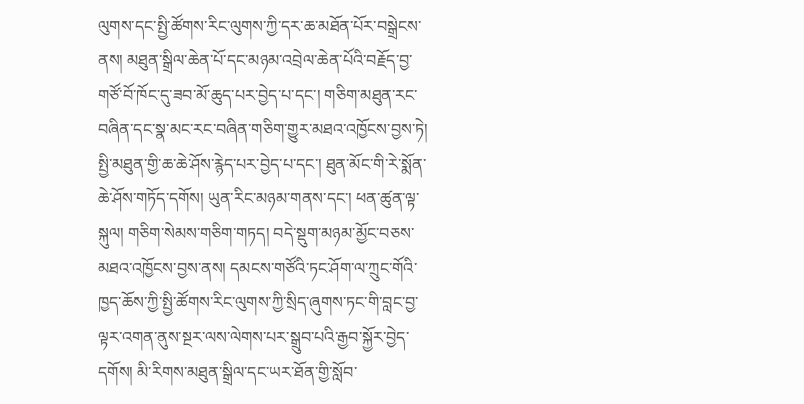ལུགས་དང་སྤྱི་ཚོགས་རིང་ལུགས་ཀྱི་དར་ཆ་མཐོན་པོར་བསྒྲེངས་ནས། མཐུན་སྒྲིལ་ཆེན་པོ་དང་མཉམ་འབྲེལ་ཆེན་པོའི་བརྗོད་བྱ་གཙོ་བོ་ཁོང་དུ་ཟབ་མོ་ཆུད་པར་བྱེད་པ་དང་། གཅིག་མཐུན་རང་བཞིན་དང་སྣ་མང་རང་བཞིན་གཅིག་གྱུར་མཐའ་འཁྱོངས་བྱས་ཏེ། སྤྱི་མཐུན་གྱི་ཆ་ཆེ་ཤོས་རྙེད་པར་བྱེད་པ་དང་། ཐུན་མོང་གི་རེ་སྨོན་ཆེ་ཤོས་གཏོད་དགོས། ཡུན་རིང་མཉམ་གནས་དང་། ཕན་ཚུན་ལྟ་སྐུལ། གཅིག་སེམས་གཅིག་གཏད། བདེ་སྡུག་མཉམ་མྱོང་བཅས་མཐའ་འཁྱོངས་བྱས་ནས། དམངས་གཙོའི་ཏང་ཤོག་ལ་ཀྲུང་གོའི་ཁྱད་ཆོས་ཀྱི་སྤྱི་ཚོགས་རིང་ལུགས་ཀྱི་སྲིད་ཞུགས་ཏང་གི་བླང་བྱ་ལྟར་འགན་ནུས་སྔར་ལས་ལེགས་པར་སྒྲུབ་པའི་རྒྱབ་སྐྱོར་བྱེད་དགོས། མི་རིགས་མཐུན་སྒྲིལ་དང་ཡར་ཐོན་གྱི་སློབ་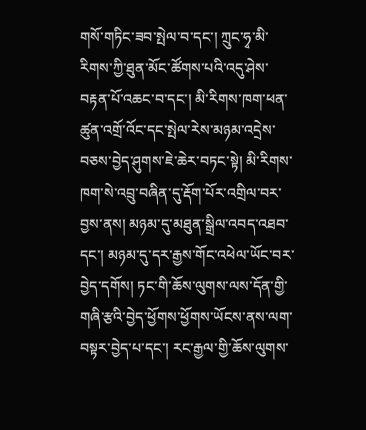གསོ་གཏིང་ཟབ་སྤེལ་བ་དང་། ཀྲུང་ཧྭ་མི་རིགས་ཀྱི་ཐུན་མོང་ཚོགས་པའི་འདུ་ཤེས་བརྟན་པོ་འཆང་བ་དང་། མི་རིགས་ཁག་ཕན་ཚུན་འགྲོ་འོང་དང་སྤེལ་རེས་མཉམ་འདྲེས་བཅས་བྱེད་ཤུགས་ཇེ་ཆེར་བཏང་སྟེ། མི་རིགས་ཁག་སེ་འབྲུ་བཞིན་དུ་རྡོག་པོར་འགྲིལ་བར་བྱས་ནས། མཉམ་དུ་མཐུན་སྒྲིལ་འབད་འཐབ་དང་། མཉམ་དུ་དར་རྒྱས་གོང་འཕེལ་ཡོང་བར་བྱེད་དགོས། ཏང་གི་ཆོས་ལུགས་ལས་དོན་གྱི་གཞི་རྩའི་བྱེད་ཕྱོགས་ཕྱོགས་ཡོངས་ནས་ལག་བསྟར་བྱེད་པ་དང་། རང་རྒྱལ་གྱི་ཆོས་ལུགས་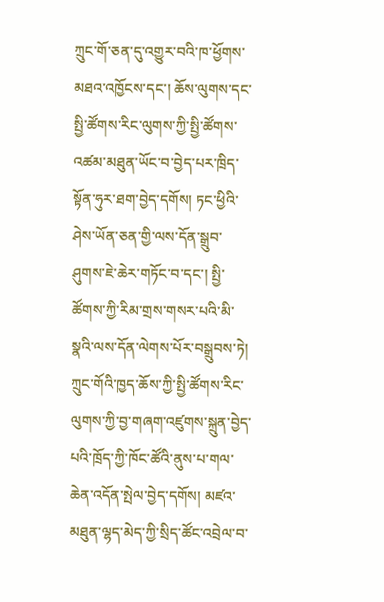ཀྲུང་གོ་ཅན་དུ་འགྱུར་བའི་ཁ་ཕྱོགས་མཐའ་འཁྱོངས་དང་། ཆོས་ལུགས་དང་སྤྱི་ཚོགས་རིང་ལུགས་ཀྱི་སྤྱི་ཚོགས་འཚམ་མཐུན་ཡོང་བ་བྱེད་པར་ཁྲིད་སྟོན་ཧུར་ཐག་བྱེད་དགོས། ཏང་ཕྱིའི་ཤེས་ཡོན་ཅན་གྱི་ལས་དོན་སྒྲུབ་ཤུགས་ཇེ་ཆེར་གཏོང་བ་དང་། སྤྱི་ཚོགས་ཀྱི་རིམ་གྲས་གསར་པའི་མི་སྣའི་ལས་དོན་ལེགས་པོར་བསྒྲུབས་ཏེ། ཀྲུང་གོའི་ཁྱད་ཆོས་ཀྱི་སྤྱི་ཚོགས་རིང་ལུགས་ཀྱི་བྱ་གཞག་འཛུགས་སྐྲུན་བྱེད་པའི་ཁྲོད་ཀྱི་ཁོང་ཚོའི་ནུས་པ་གལ་ཆེན་འདོན་སྤེལ་བྱེད་དགོས། མཛའ་མཐུན་ལྷད་མེད་ཀྱི་སྲིད་ཚོང་འབྲེལ་བ་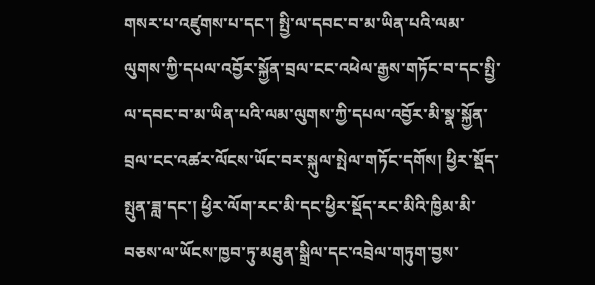གསར་པ་འཛུགས་པ་དང་། སྤྱི་ལ་དབང་བ་མ་ཡིན་པའི་ལམ་ལུགས་ཀྱི་དཔལ་འབྱོར་སྐྱོན་བྲལ་ངང་འཕེལ་རྒྱས་གཏོང་བ་དང་སྤྱི་ལ་དབང་བ་མ་ཡིན་པའི་ལམ་ལུགས་ཀྱི་དཔལ་འབྱོར་མི་སྣ་སྐྱོན་བྲལ་ངང་འཚར་ལོངས་ཡོང་བར་སྐུལ་སྤེལ་གཏོང་དགོས། ཕྱིར་སྡོད་སྤུན་ཟླ་དང་། ཕྱིར་ལོག་རང་མི་དང་ཕྱིར་སྡོད་རང་མིའི་ཁྱིམ་མི་བཅས་ལ་ཡོངས་ཁྱབ་ཏུ་མཐུན་སྒྲིལ་དང་འབྲེལ་གཏུག་བྱས་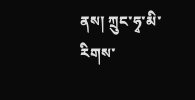ནས། ཀྲུང་ཧྭ་མི་རིགས་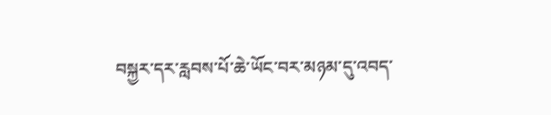བསྐྱར་དར་རླབས་པོ་ཆེ་ཡོང་བར་མཉམ་དུ་འབད་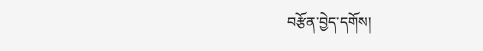བརྩོན་བྱེད་དགོས།